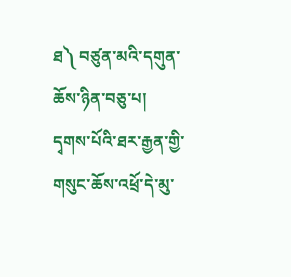ཐ༽ བཙུན་མའི་དགུན་ཆོས་ཉིན་བཅུ་པ།
དྭགས་པོའི་ཐར་རྒྱན་གྱི་གསུང་ཆོས་འཕྲོ་དེ་མུ་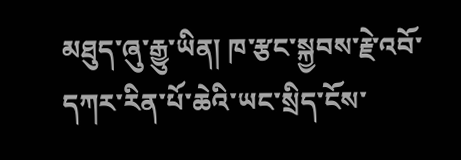མཐུད་ཞུ་རྒྱུ་ཡིན། ཁ་རྩང་སྐྱབས་རྗེ་འབོ་དཀར་རིན་པོ་ཆེའི་ཡང་སྲིད་ངོས་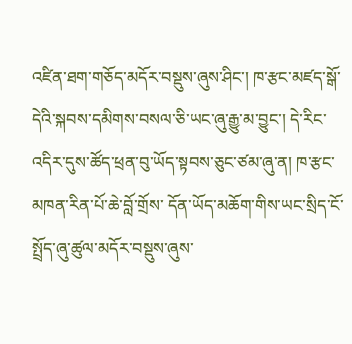འཛིན་ཐག་གཅོད་མདོར་བསྡུས་ཞུས་ཤིང་། ཁ་རྩང་མཛད་སྒོ་དེའི་སྐབས་དམིགས་བསལ་ཅི་ཡང་ཞུ་རྒྱུ་མ་བྱུང་། དེ་རིང་འདིར་དུས་ཚོད་ཕྲན་བུ་ཡོད་སྟབས་ཅུང་ཙམ་ཞུ་ན། ཁ་རྩང་མཁན་རིན་པོ་ཆེ་བློ་གྲོས་ དོན་ཡོད་མཆོག་གིས་ཡང་སྲིད་ངོ་སྤྲོད་ཞུ་ཚུལ་མདོར་བསྡུས་ཞུས་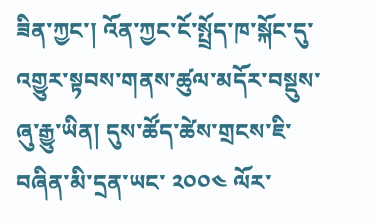ཟིན་ཀྱང་། འོན་ཀྱང་ངོ་སྤྲོད་ཁ་སྐོང་དུ་འགྱུར་སྟབས་གནས་ཚུལ་མདོར་བསྡུས་ཞུ་རྒྱུ་ཡིན། དུས་ཚོད་ཚེས་གྲངས་ཇི་བཞིན་མི་དྲན་ཡང་ ༢༠༠༤ ལོར་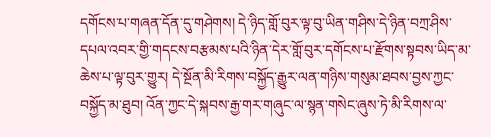དགོངས་པ་གཞན་དོན་དུ་གཤེགས། དེ་ཉིད་གློ་བུར་ལྟ་བུ་ཡིན་གཤིས་དེ་ཉིན་བཀྲ་ཤིས་དཔལ་འབར་གྱི་གདངས་བརྩམས་པའི་ཉིན་དེར་གློ་བུར་དགོངས་པ་རྫོགས་སྟབས་ཡིད་མ་ཆེས་པ་ལྟ་བུར་གྱུར། དེ་སྔོན་མི་རིགས་བསྐྱོད་རྒྱུར་ལན་གཉིས་གསུམ་ཐབས་བྱས་ཀྱང་བསྐྱོད་མ་ཐུབ། འོན་ཀྱང་དེ་སྐབས་རྒྱ་གར་གཞུང་ལ་སྙན་གསེང་ཞུས་ཏེ་མི་རིགས་ལ་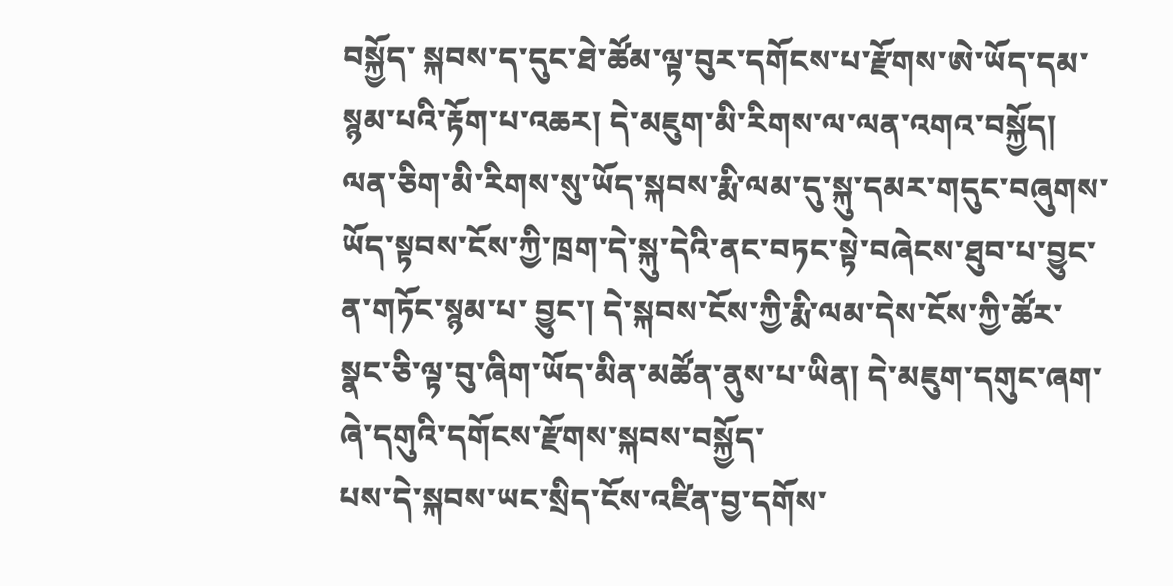བསྐྱོད་ སྐབས་ད་དུང་ཐེ་ཚོམ་ལྟ་བུར་དགོངས་པ་རྫོགས་ཨེ་ཡོད་དམ་སྙམ་པའི་རྟོག་པ་འཆར། དེ་མཇུག་མི་རིགས་ལ་ལན་འགའ་བསྐྱོད། ལན་ཅིག་མི་རིགས་སུ་ཡོད་སྐབས་རྨི་ལམ་དུ་སྐུ་དམར་གདུང་བཞུགས་ཡོད་སྟབས་ངོས་ཀྱི་ཁྲག་དེ་སྐུ་དེའི་ནང་བཏང་སྟེ་བཞེངས་ཐུབ་པ་བྱུང་ན་གཏོང་སྙམ་པ་ བྱུང་། དེ་སྐབས་ངོས་ཀྱི་རྨི་ལམ་དེས་ངོས་ཀྱི་ཚོར་སྣང་ཅི་ལྟ་བུ་ཞིག་ཡོད་མིན་མཚོན་ནུས་པ་ཡིན། དེ་མཇུག་དགུང་ཞག་ཞེ་དགུའི་དགོངས་རྫོགས་སྐབས་བསྐྱོད་
པས་དེ་སྐབས་ཡང་སྲིད་ངོས་འཛིན་བྱ་དགོས་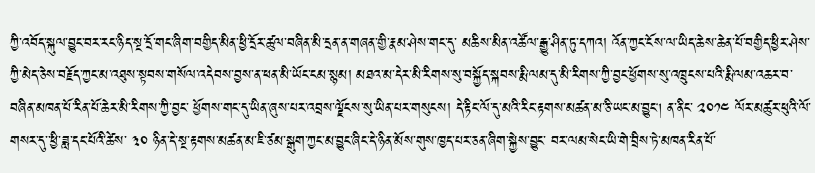ཀྱི་འབོད་སྐུལ་བྱུང་བར་རང་ཉིད་སྔ་དྲོ་གང་ཞིག་བགྱིད་མིན་ཕྱི་དྲོར་ཚུལ་བཞིན་མི་དྲན་ན་གཞན་གྱི་རྣམ་ཤེས་གང་དུ་ མཆིས་མིན་འཚོལ་རྒྱུ་ཤིན་ཏུ་དཀའ། འོན་ཀྱང་ངོས་ལ་ཡིད་ཆེས་ཆེན་པོ་བགྱིད་ཕྱིར་ཤེས་ཀྱི་མེད་ཅེས་བརྗོད་ཀྱང་མ་འཐུས་སྟབས་གསོལ་འདེབས་བྱས་ན་ཕན་མི་ཡོང་ངམ་སྙམ། མཐའ་མ་དེར་མི་རིགས་སུ་བསྐྱོད་སྐབས་རྨི་ལམ་དུ་མི་རིགས་ཀྱི་བྱང་ཕྱོགས་སུ་འཁྲུངས་པའི་རྨི་ལམ་འཆར་བ་བཞིན་མཁན་པོ་རིན་པོ་ཆེར་མི་རིགས་ཀྱི་བྱང་ ཕྱོགས་གང་དུ་ཡིན་ཞུས་པར་འབྲས་ལྗོངས་སུ་ཡིན་པར་གསུངས། དེ་རྟིང་ལོ་དུ་མའི་རིང་རྟགས་མཚན་མ་ཅི་ཡང་མ་བྱུང། ན་ནིང་ ༢༠༡༤ ལོར་མཚུར་ཕུའི་ལོ་གསར་དུ་་ཕྱི་ཟླ་དང་པོའི་ཚེས་ ༣༠ ཉིན་དེ་སྔ་རྟགས་མཚན་མ་ཇི་ཙམ་སྒུག་ཀྱང་མ་བྱུང་ཞིང་དེ་ཉིན་མོས་གུས་ཁྱད་པར་ཅན་ཞིག་སྐྱེས་བྱུང་ བར་ལམ་སེང་ཡི་གེ་བྲིས་ཏེ་མཁན་རིན་པོ་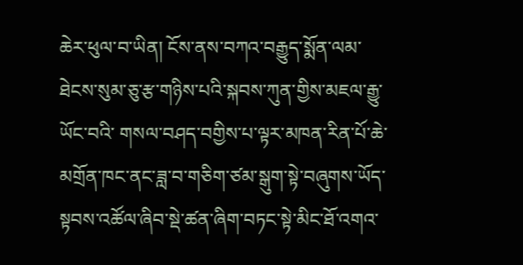ཆེར་ཕུལ་བ་ཡིན། ངོས་ནས་བཀའ་བརྒྱུད་སྨོན་ལམ་ཐེངས་སུམ་ཅུ་རྩ་གཉིས་པའི་སྐབས་ཀུན་གྱིས་མཇལ་རྒྱུ་ཡོང་བའི་ གསལ་བཤད་བགྱིས་པ་ལྟར་མཁན་རིན་པོ་ཆེ་མགྲོན་ཁང་ནང་ཟླ་བ་གཅིག་ཙམ་སྒུག་སྟེ་བཞུགས་ཡོད་སྟབས་འཚོལ་ཞིབ་སྡེ་ཚན་ཞིག་བཏང་སྟེ་མིང་ཐོ་འགའ་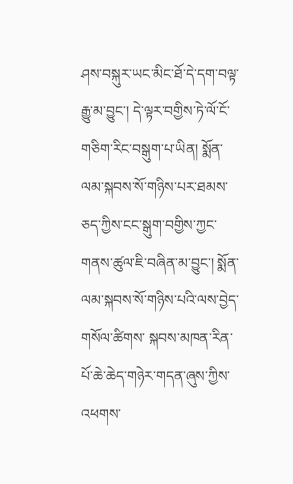ཤས་བསྐུར་ཡང་མིང་ཐོ་དེ་དག་བལྟ་རྒྱུ་མ་བྱུང་། དེ་ལྟར་བགྱིས་ཏེ་ལོ་ངོ་གཅིག་རིང་བསྒུག་པ་ཡིན། སྨོན་ལམ་སྐབས་སོ་གཉིས་པར་ཐམས་ཅད་ཀྱིས་ངང་སྒུག་བགྱིས་ཀྱང་གནས་ཚུལ་ཇི་བཞིན་མ་བྱུང་། སྨོན་ལམ་སྐབས་སོ་གཉིས་པའི་ལས་བྱེད་གསོལ་ཚིགས་ སྐབས་མཁན་རིན་པོ་ཆེ་ཆེད་གཉེར་གདན་ཞུས་ཀྱིས་འཕགས་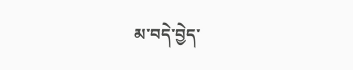མ་བདེ་བྱེད་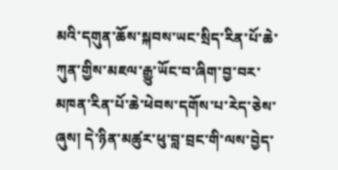མའི་དགུན་ཆོས་སྐབས་ཡང་སྲིད་རིན་པོ་ཆེ་ཀུན་གྱིས་མཇལ་རྒྱུ་ཡོང་བ་ཞིག་བྱ་བར་ མཁན་རིན་པོ་ཆེ་ཕེབས་དགོས་པ་རེད་ཅེས་ཞུས། དེ་ཉིན་མཚུར་ཕུ་བླ་བྲང་གི་ལས་བྱེད་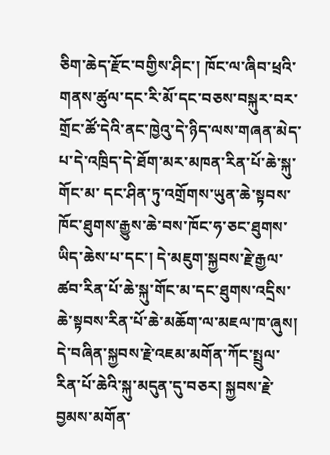ཅིག་ཆེད་རྫོང་བགྱིས་ཤིང་། ཁོང་ལ་ཞིབ་ཕྲའི་གནས་ཚུལ་དང་རི་མོ་དང་བཅས་བསྐུར་བར་གྲོང་ཚོ་དེའི་ནང་ཁྱེའུ་དེ་ཉིད་ལས་གཞན་མེད་པ་དེ་འཁྲིད་དེ་ཐོག་མར་མཁན་རིན་པོ་ཆེ་སྐུ་གོང་མ་ དང་ཤིན་ཏུ་འགྲོགས་ཡུན་ཆེ་སྟབས་ཁོང་ཐུགས་རྒྱུས་ཆེ་བས་ཁོང་ཧ་ཅང་ཐུགས་ཡིད་ཆེས་པ་དང་། དེ་མཇུག་སྐྱབས་རྗེ་རྒྱལ་ཚབ་རིན་པོ་ཆེ་སྐུ་གོང་མ་དང་ཐུགས་འདྲིས་ཆེ་སྟབས་རིན་པོ་ཆེ་མཆོག་ལ་མཇལ་ཁ་ཞུས། དེ་བཞིན་སྐྱབས་རྗེ་འཇམ་མགོན་ཀོང་སྤྲུལ་རིན་པོ་ཆེའི་སྐུ་མདུན་དུ་བཅར། སྐྱབས་རྗེ་བྱམས་མགོན་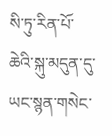སི་ཏུ་རིན་པོ་ཆེའི་སྐུ་མདུན་དུ་ཡང་སྙན་གསེང་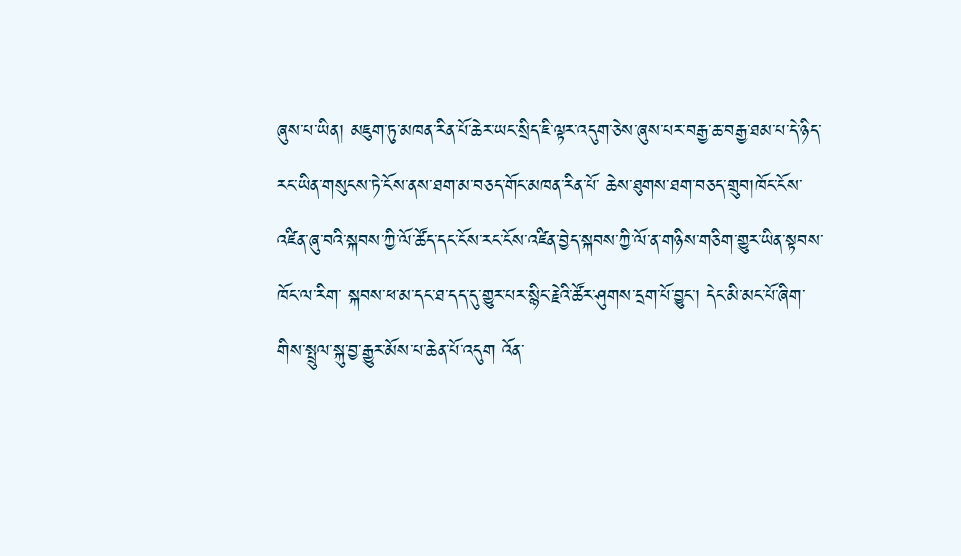ཞུས་པ་ཡིན། མཇུག་ཏུ་མཁན་རིན་པོ་ཆེར་ཡང་སྲིད་ཇི་ལྟར་འདུག་ཅེས་ཞུས་པར་བརྒྱ་ཆ་བརྒྱ་ཐམ་པ་དེ་ཉིད་རང་ཡིན་གསུངས་ཏེ་ངོས་ནས་ཐག་མ་བཅད་གོང་མཁན་རིན་པོ་ ཆེས་ཐུགས་ཐག་བཅད་གྲུབ།ཁོང་ངོས་འཛིན་ཞུ་བའི་སྐབས་ཀྱི་ལོ་ཚོད་དང་ངོས་རང་ངོས་འཛིན་བྱེད་སྐབས་ཀྱི་ལོ་ན་གཉིས་གཅིག་གྱུར་ཡིན་སྟབས་ཁོང་ལ་རིག་ སྐབས་ཕ་མ་དང་ཐ་དད་དུ་གྱུར་པར་སྙིང་རྗེའི་ཚོར་ཤུགས་དྲག་པོ་བྱུང་། དེང་མི་མང་པོ་ཞིག་གིས་སྤྲུལ་སྐུ་བྱ་རྒྱུར་མོས་པ་ཆེན་པོ་འདུག འོན་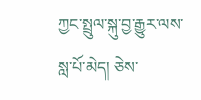ཀྱང་སྤྲུལ་སྐུ་བྱ་རྒྱུར་ལས་སླ་པོ་མེད། ཅེས་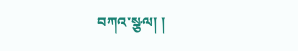བཀའ་སྩལ། །